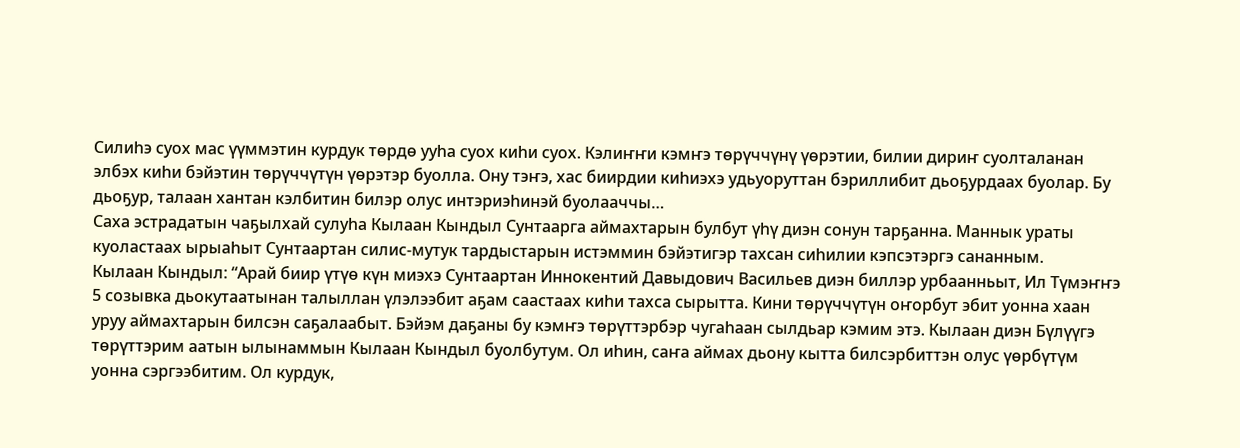Силиһэ суох мас үүммэтин курдук төрдө ууһа суох киһи суох. Кэлиҥҥи кэмҥэ төрүччүнү үөрэтии, билии дириҥ суолталанан элбэх киһи бэйэтин төрүччүтүн үөрэтэр буолла. Ону тэҥэ, хас биирдии киһиэхэ удьуоруттан бэриллибит дьоҕурдаах буолар. Бу дьоҕур, талаан хантан кэлбитин билэр олус интэриэһинэй буолааччы…
Саха эстрадатын чаҕылхай сулуһа Кылаан Кындыл Сунтаарга аймахтарын булбут үһү диэн сонун тарҕанна. Маннык ураты куоластаах ырыаһыт Сунтаартан силис-мутук тардыстарын истэммин бэйэтигэр тахсан сиһилии кэпсэтэргэ сананным.
Кылаан Кындыл: “Арай биир үтүө күн миэхэ Сунтаартан Иннокентий Давыдович Васильев диэн биллэр урбаанньыт, Ил Түмэҥҥэ 5 созывка дьокутаатынан талыллан үлэлээбит аҕам саастаах киһи тахса сырытта. Кини төрүччүтүн оҥорбут эбит уонна хаан уруу аймахтарын билсэн саҕалаабыт. Бэйэм даҕаны бу кэмҥэ төрүттэрбэр чугаһаан сылдьар кэмим этэ. Кылаан диэн Бүлүүгэ төрүттэрим аатын ылынаммын Кылаан Кындыл буолбутум. Ол иһин, саҥа аймах дьону кытта билсэрбиттэн олус үөрбүтүм уонна сэргээбитим. Ол курдук,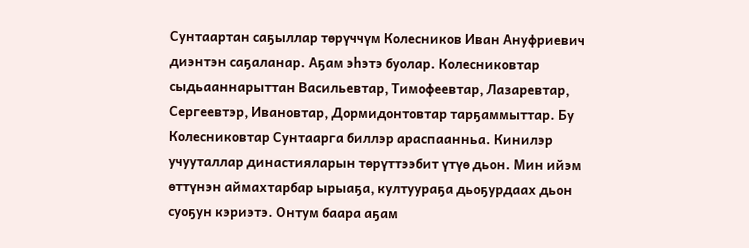Сунтаартан саҕыллар төрүччүм Колесников Иван Ануфриевич диэнтэн саҕаланар. Аҕам эһэтэ буолар. Колесниковтар сыдьааннарыттан Васильевтар, Тимофеевтар, Лазаревтар, Сергеевтэр, Ивановтар, Дормидонтовтар тарҕаммыттар. Бу Колесниковтар Сунтаарга биллэр араспаанньа. Кинилэр учууталлар династияларын төрүттээбит үтүө дьон. Мин ийэм өттүнэн аймахтарбар ырыаҕа, култуураҕа дьоҕурдаах дьон суоҕун кэриэтэ. Онтум баара аҕам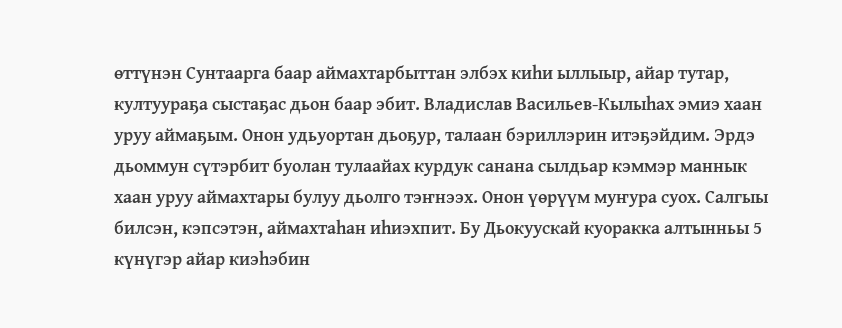өттүнэн Сунтаарга баар аймахтарбыттан элбэх киһи ыллыыр, айар тутар, култуураҕа сыстаҕас дьон баар эбит. Владислав Васильев-Кылыһах эмиэ хаан уруу аймаҕым. Онон удьуортан дьоҕур, талаан бэриллэрин итэҕэйдим. Эрдэ дьоммун сүтэрбит буолан тулаайах курдук санана сылдьар кэммэр маннык хаан уруу аймахтары булуу дьолго тэҥнээх. Онон үөрүүм муҥура суох. Салгыы билсэн, кэпсэтэн, аймахтаһан иһиэхпит. Бу Дьокуускай куоракка алтынньы 5 күнүгэр айар киэһэбин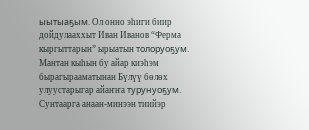ыытыаҕым. Ол онно эһиги биир дойдулааххыт Иван Иванов “Ферма кыргыттарын” ырыатын толоруоҕум. Мантан кыһын бу айар киэһэм бырагырааматынан Бүлүү бөлөх улуустарыгар айаҥҥа турунуоҕум. Сунтаарга анаан-минээн тиийэр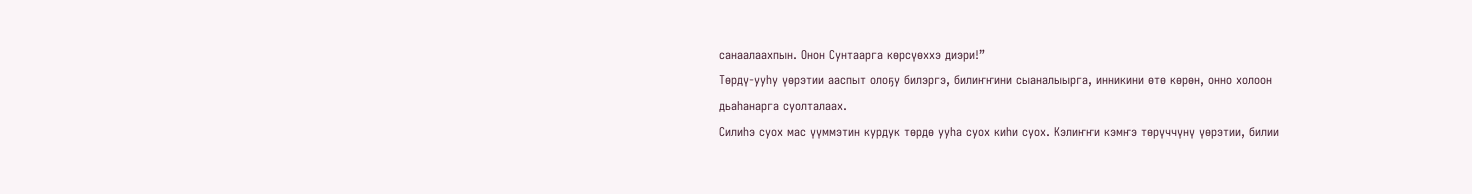санаалаахпын. Онон Сунтаарга көрсүөххэ диэри!”
Төрдү-ууһу үөрэтии ааспыт олоҕу билэргэ, билиҥҥини сыаналыырга, инникини өтө көрөн, онно холоон дьаһанарга суолталаах.
Силиһэ суох мас үүммэтин курдук төрдө ууһа суох киһи суох. Кэлиҥҥи кэмҥэ төрүччүнү үөрэтии, билии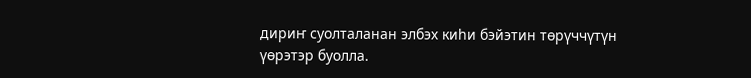дириҥ суолталанан элбэх киһи бэйэтин төрүччүтүн үөрэтэр буолла.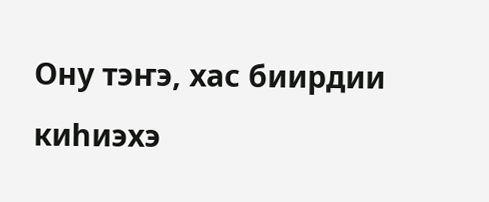Ону тэҥэ, хас биирдии киһиэхэ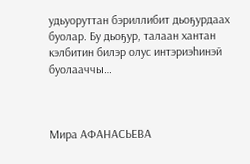удьуоруттан бэриллибит дьоҕурдаах буолар. Бу дьоҕур, талаан хантан кэлбитин билэр олус интэриэһинэй буолааччы…



Мира АФАНАСЬЕВА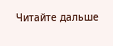Читайте дальше